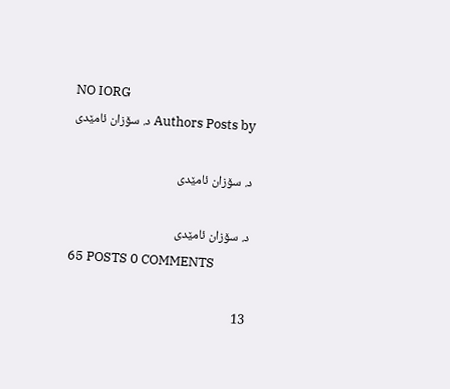NO IORG
Authors Posts by د. سۆزان ئامێدی

د. سۆزان ئامێدی

د. سۆزان ئامێدی
65 POSTS 0 COMMENTS

13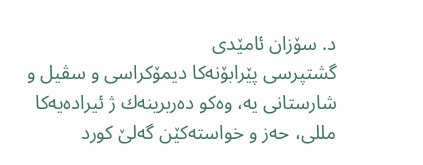د. سۆزان ئامێدى
گشتپرسى پێرابۆنه‌كا دیمۆكراسى و سڤیل و شارستانى یه‌، وه‌كو ده‌ربرینه‌ك ژ ئیراده‌یه‌كا مللى، حه‌ز و خواسته‌كێن گه‌لێ كورد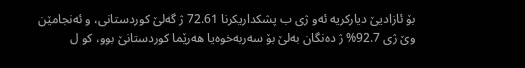بۆ ئازادیێ دیاركریه‌ ئه‌و ژى ب پشكداریكرنا 72.61 ژ گه‌لێ كوردستانى، و ئه‌نجامێن وێ ژى 92.7% ژ ده‌نگان به‌لێ بۆ سه‌ربه‌خوه‌یا هه‌رێما كوردستانێ بوو، كو ل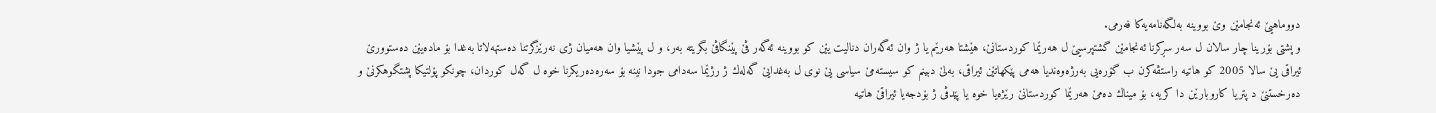دووماهیێ ئه‌نجامێن وێ بووینه‌ به‌لگه‌نامه‌یه‌كا فه‌رمى.
و پشتى بۆرینا چار سالان ل سه‌ر سڕكرنا ئه‌نجامێن گشتپرسیێ ل هه‌رێما كوردستانێ، هێشتا هه‌رێم یا ژ وان ئه‌گه‌ران دنالیت یێن كو بووینه‌ ئه‌گه‌ر ڤێ پێنگاڤێ بگریته‌ به‌ر، و ل پێشیا وان هه‌میان ژى نه‌رێزگرتنا ده‌ستهه‌لاتا به‌غدا بۆ ماده‌یێن ده‌ستوورێ ئیراقى یێ سالا 2005 كو هاتیه‌ راستڤه‌كرن ب گۆره‌یى به‌رژه‌وه‌ندیا هه‌مى پێكهاتێن ئیراقى، به‌لێ دبینم كو سیسته‌مێ سیاسى یێ نوى ل به‌غدایێ گه‌له‌ك ژ رژێما سه‌دامى جودا نینه‌ بۆ سه‌ره‌ده‌ریكرنا خوه‌ ل گه‌ل كوردان، چونكو پۆلتیكا پشتگوهكرنێ و ده‌رخستنێ د پتریا كاروبارێن دا كریه‌، بۆ میناك ده‌مێ هه‌رێما كوردستانێ رێژه‌یا خوه‌ یا پێدڤى ژ بۆدجه‌یا ئیراقێ هاتیه‌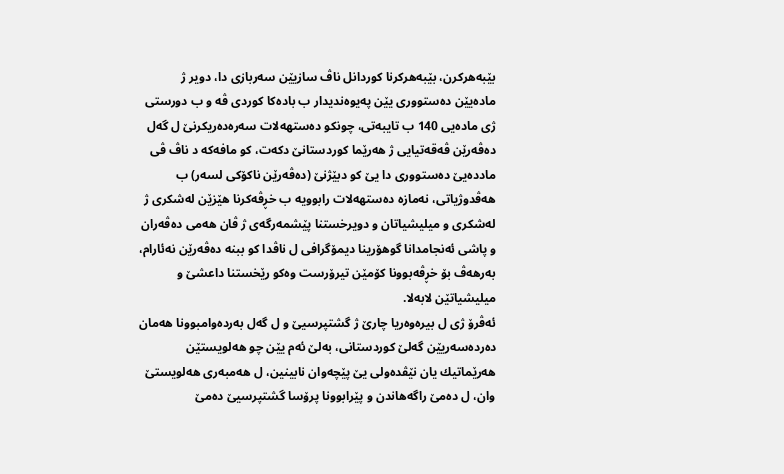بێبه‌هركرن، بێبه‌هركرنا كوردانل ناڤ سازیێن سه‌ربازى دا، دویر ژ ماده‌یێن ده‌ستوورى یێن په‌یوه‌ندیدار ب باده‌كا كوردى ڤه‌ و ب دورستى ژى ماده‌یى 140 ب تایبه‌تى، چونكو ده‌ستهه‌لات سه‌ره‌ده‌ریكرنێ ل گه‌ل ده‌ڤه‌رێن ڤه‌قه‌تیایى ژ هه‌رێما كوردستانێ دكه‌ت، كو مافه‌كه‌ د ناڤ ڤى مادده‌یێ ده‌ستوورى دا یێ كو دبێژنێ (ده‌ڤه‌رێن ناكۆكى لسه‌ر) ب هه‌ڤدوژیاتی، نه‌مازه‌ ده‌ستهه‌لات رابوویه‌ ب خڕڤه‌كرنا هێزێن له‌شكرى ژ له‌شكرى و میلیشیاتان و دویرخستنا پێشمه‌رگه‌ى ژ ڤان هه‌مى ده‌ڤه‌ران و پاشى ئه‌نجامدانا گوهۆرینا دیمۆگرافى ل ناڤدا كو ببنه‌ ده‌ڤه‌رێن نه‌ئارام، به‌رهه‌ڤ بۆ خڕڤه‌بوونا كۆمێن تیرۆرست وه‌كو رێخستنا داعشێ و میلیشیاتێن لابه‌لا.
ئه‌ڤرۆ ژى ل بیره‌وه‌ریا چارێ ژ گشتپرسیێ و ل گه‌ل به‌رده‌وامبوونا هه‌مان ده‌رده‌سه‌ریێن گه‌لێ كوردستانى، به‌لێ ئه‌م یێن چو هه‌لویستێن هه‌رێماتیك یان نێڤده‌ولى یێ پێچه‌وان نابینین، ل هه‌مبه‌رى هه‌لویستێ وان، ل ده‌مێ راگه‌هاندن و پێرابوونا پرۆسا گشتپرسیێ ده‌مێ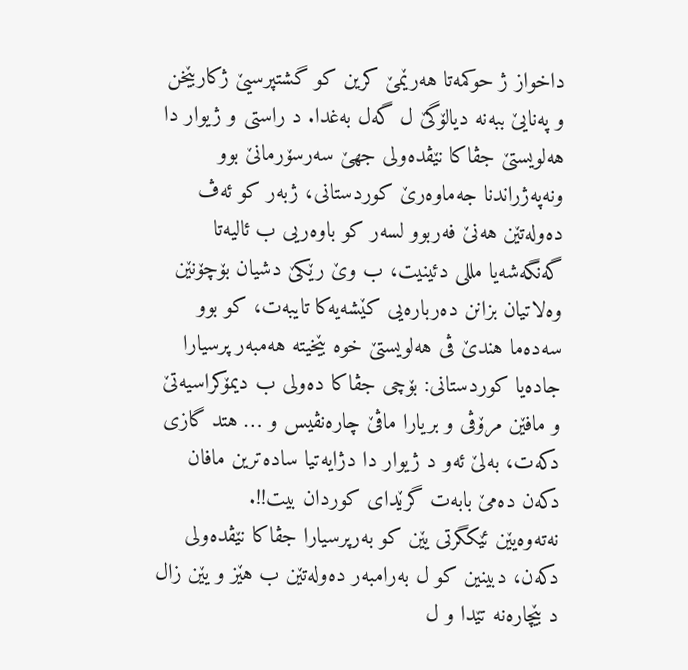داخواز ژ حوكمه‌تا هه‌رێمێ كرین كو گشتپرسیێ ژكاربێخن و په‌نایێ ببه‌نه‌ دیالۆگێ ل گه‌ل به‌غدا. د راستى و ژیوار دا هه‌لویستێ جڤاكا نێڤده‌ولى جهێ سه‌رسۆرمانێ بوو ونه‌په‌ژراندنا جه‌ماوه‌رێ كوردستانى، ژبه‌ر كو ئه‌ڤ ده‌وله‌تێن هه‌نێ فه‌ربوو لسه‌ر كو باوه‌ریى ب ئالیه‌تا گه‌نگه‌شه‌یا مللى دئینیت، ب وێ رێكێ دشیان بۆچۆنێن وه‌لاتیان بزانن ده‌رباره‌یى كێشه‌یه‌كا تایبه‌ت، كو بوو سه‌ده‌ما هندێ ڤى هه‌لویستێ خوه‌ بێخیته‌ هه‌مبه‌ر پرسیارا جاده‌یا كوردستانى: بۆچى جڤاكا ده‌ولى ب دیمۆكراسیه‌تێ و مافێن مرۆڤى و بریارا ماڤێ چاره‌نڤیس و … هتد گازى دكه‌ت، به‌لێ ئه‌و د ژیوار دا دژایه‌تیا ساده‌ترین مافان دكه‌ن ده‌مێ بابه‌ت گرێداى كوردان بیت!!.
نه‌ته‌وه‌یێن ئێكگرتى یێن كو به‌رپرسیارا جڤاكا نێڤده‌ولى دكه‌ن، دبینین كو ل به‌رامبه‌ر ده‌وله‌تێن ب هێز و یێن زال د بێچاره‌نه‌ تێدا و ل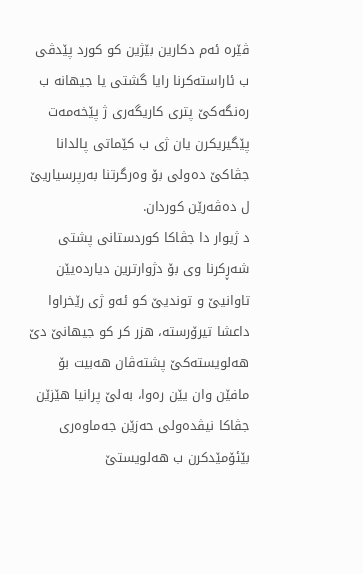ڤێره‌ ئه‌م دكارین بێژین كو كورد پێدڤى ب ئاراسته‌كرنا رایا گشتی یا جیهانه‌ ب ره‌نگه‌كێ پترى كاریگه‌رى ژ پێخه‌مه‌ت پێگیریكرن یان ژى ب كێماتى پالدانا جڤاكێ ده‌ولى بۆ وه‌رگرتنا به‌رپرسیاریێ ل ده‌ڤه‌رێن كوردان.
د ژیوار دا جڤاكا كوردستانى پشتى شه‌ڕكرنا وى بۆ دژوارترین دیارده‌یێن تاوانیێ و توندیێ كو ئه‌و ژى رێخراوا داعشا تیرۆرسته‌، هزر كر كو جیهانێ دێ هه‌لویسته‌كێ پشته‌ڤان هه‌بیت بۆ مافێن وان یێن ره‌وا، به‌لێ پرانیا هێزێن جڤاكا نیڤده‌ولى حه‌زێن جه‌ماوه‌رى بێئۆمێدكرن ب هه‌لویستێ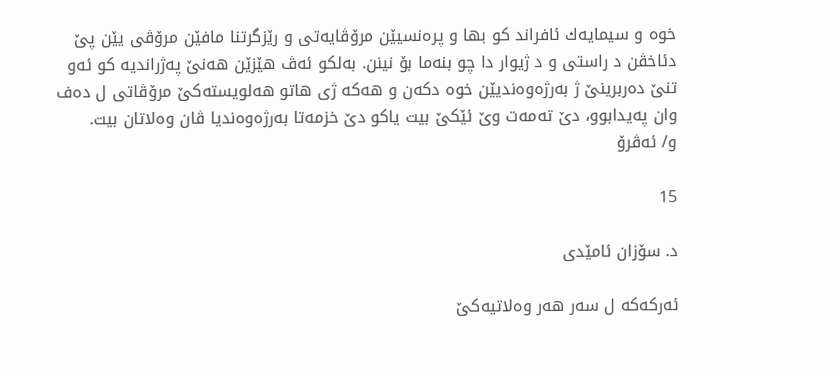خوه‌ و سیمایه‌ك ئافراند كو بها و پره‌نسیێن مرۆڤایه‌تى و رێزگرتنا مافێن مرۆڤى یێن پێ دئاخڤن د راستى و د ژیوار دا چو بنه‌ما بۆ نینن. به‌لكو ئه‌ڤ هێزێن هه‌نێ په‌ژراندیه‌ كو ئه‌و تنێ ده‌ربرینێ ژ به‌رژه‌وه‌ندیێن خوه‌ دكه‌ن و هه‌كه‌ ژى هاتو هه‌لویسته‌كێ مرۆڤاتى ل ده‌ف وان په‌یدابوو، دێ ته‌مه‌ت وێ ئێكێ بیت یاكو دێ خزمه‌تا به‌رژه‌وه‌ندیا ڤان وه‌لاتان بیت.
و/ ئه‌ڤرۆ

15

د. سۆزان ئامێدى

ئه‌ركه‌كه‌ ل سه‌ر هه‌ر وه‌لاتیه‌كێ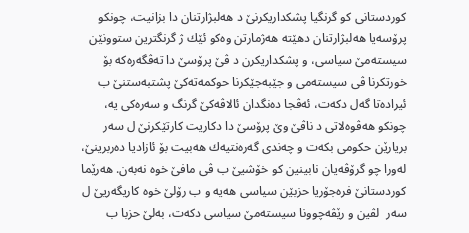كوردستانى كو گرنگیا پشكداریكرنێ د هه‌لبژارتنان دا بزانیت، چونكو پرۆسه‌یا هه‌لبژارتنان دهێته‌ هه‌ژمارتن وه‌كو ئێك ژ گرنگترین ستوونێن سیسته‌مێ سیاسى، و پشكداریكرن د ڤێ پرۆسێ دا ته‌ڤگه‌ره‌كه‌ بۆ خورتكرنا ڤى سیسته‌مى و جێبه‌جێكرنا حوكمه‌ته‌كێ پشتبه‌ستنێ ب ئیراده‌تا گه‌ل دكه‌ت، ئه‌ڤجا ده‌نگدان ئالاڤه‌كێ گرنگ و سه‌ره‌كى یه‌، چونكو هه‌ڤوه‌لاتى د ناڤێ وێ پرۆسێ دا دكاریت كارتێكرنێ ل سه‌ر بریارێن حكومى بكه‌ت و چه‌ندى گه‌ره‌نتیه‌ك هه‌بیت بۆ ئازادیا ده‌ربرینێ، له‌ورا چو گرۆڤه‌یان نابینین كو خۆشیێ ب ڤى مافێ خوه‌ نه‌به‌ن. هه‌رێما كوردستانێ فره‌جۆریا حزبێن سیاسى هه‌یه‌ و ب رۆلێ خوه‌ كاریگه‌ریێ ل سه‌ر  لڤین و رێڤه‌چوونا سیسته‌مێ سیاسى دكه‌ت، به‌لێ حزبا ب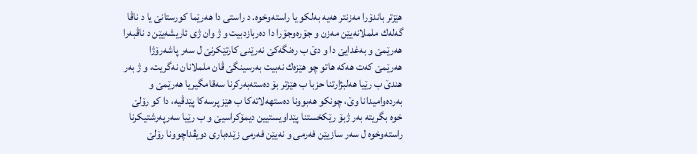هێزتر باندۆرا مه‌زنتر هه‌یه‌ به‌لكو یا راسته‌وخوه‌. د راستى دا هه‌رێما كورستانێ یا د ناڤا گه‌له‌ك ململانه‌یێن مه‌زن و جۆره‌وجۆرا دا ده‌ربازدبیت و ژ وان ژى ئاریشه‌یێن د ناڤبه‌را هه‌رێمێ و به‌غدایێ دا و دێ ب ره‌نگه‌كێ نه‌رێنى كارتێكرنێ ل سه‌ر پاشه‌رۆژا هه‌رێمێ كه‌ت هه‌كه‌ هاتو چو هێزه‌ك نه‌بیت به‌رسینگێ ڤان ململانان نه‌گریت، و ژ به‌ر هندێ ب رێیا هه‌لبژارتنا حزبا ب هێزتر بۆ ده‌سته‌به‌ركرنا سه‌قامگیریا هه‌رێمێ و به‌رده‌وامیدانا وێ، چونكو هه‌بوونا ده‌ستهه‌لاته‌كا ب هێز پرسه‌كا پێدڤیه‌، دا كو رۆلێ خوه‌ بگریته‌ به‌ر ژبۆ رێكخستنا پێداویستیین دیمۆكراسیێ و ب رێیا سه‌رپه‌رشتیكرنا راسته‌وخوه‌ ل سه‌ر سازیێن فه‌رمى و نه‌یێن فه‌رمى زێده‌بارى دویڤداچوونا رۆلێ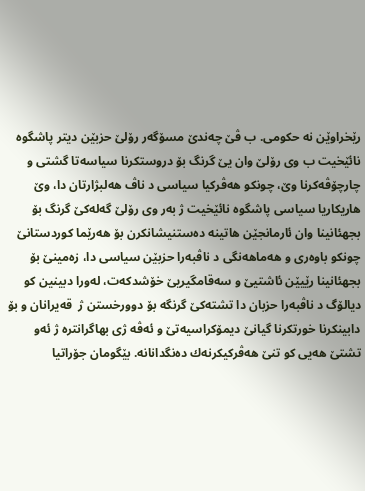رێخراوێن نه‌ حكومى. ب ڤێ چه‌ندێ مسۆگه‌ر رۆلێ حزبێن دیتر پاشگوه نائێخیت ب وى رۆلێ وان یێ گرنگ بۆ دروستكرنا سیاسه‌تا گشتى و چارچۆڤه‌كرنا وێ، چونكو هه‌ڤركیا سیاسى د ناڤ هه‌لبژارتان دا، وێ هاریكاریا سیاسى پاشگوه نائێخیت ژ به‌ر وى رۆلێ گه‌له‌كێ گرنگ بۆ بجهئانینا وان ئارمانجێن هاتینه‌ ده‌ستنیشانكرن بۆ هه‌رێما كوردستانێ چونكو باوه‌رى و هه‌ماهه‌نگى د ناڤبه‌را حزبێن سیاسى دا، زه‌مینێ بۆ بجهئانینا رێیێن ئاشتیێ و سه‌قامگیریێ خۆشدكه‌ت، له‌ورا دبینین كو دیالۆگ د ناڤبه‌را حزبان دا تشته‌كێ گرنگه‌ بۆ دوورخستن ژ  قه‌یرانان و بۆ دابینكرنا خورتكرنا گیانێ دیمۆكراسیه‌تێ و ئه‌ڤه‌ ژى بهاگرانتره‌ ژ ئه‌و تشتێ هه‌یى كو تنێ هه‌ڤركیكرنه‌ك ده‌نگدانانه‌. بێگومان جۆراتیا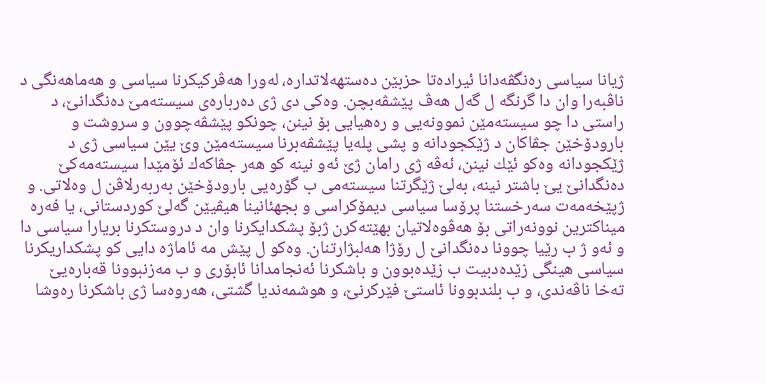ژیانا سیاسى ره‌نگڤه‌دانا ئیراده‌تا حزبێن ده‌ستهه‌لاتداره‌، له‌ورا هه‌ڤركیكرنا سیاسى و هه‌ماهه‌نگى د ناڤبه‌را وان دا گرنگه‌ ل گه‌ل هه‌ڤ پێشڤه‌بچن. وه‌كى دى ژى ده‌رباره‌ى سیسته‌مێ ده‌نگدانێ، د راستى دا چو سیسته‌مێن نموونه‌یى و ره‌هیایى بۆ نینن، چونكو پێشڤه‌چوون و سروشت و بارودۆخێن جڤاكان د ژێكجودانه‌ و پشى پله‌یا پێشڤه‌برنا سیسته‌مێن وێ یێن سیاسى ژى د ژێكجودانه‌ وه‌كو ئێك نینن، ئه‌ڤه‌ ژى رامان ژێ ئه‌و نینه‌ كو هه‌ر جڤاكه‌ك ئۆمێدا سیسته‌مه‌كێ ده‌نگدانێ یێ باشتر نینه‌، به‌لێ ژێگرتنا سیسته‌مى ب گۆره‌یى بارودۆخێن به‌ربه‌رلاڤن ل وه‌لاتی. و ژپێخه‌مه‌ت سه‌رخستنا پرۆسا سیاسى دیمۆكراسى و بجهئانینا هیڤیێن گه‌لێ كوردستانى، یا فه‌ره‌ میناكترین نوونه‌راتى بۆ هه‌ڤوه‌لاتیان بهێته‌كرن ژبۆ پشكدایكرنا وان د دروستكرنا بریارا سیاسى دا و ئه‌و ژ ب رێیا چوونا ده‌نگدانێ ل رۆژا هه‌لبژارتنان. وه‌كو ل پێش مه‌ ئاماژه‌ دایى كو پشكداریكرنا سیاسى هینگى زێده‌دبیت ب زێده‌بوون و باشكرنا ئه‌نجامدانا ئابۆرى و ب مه‌زنبوونا قه‌باره‌یێ ته‌خا ناڤه‌ندى، و ب بلندبوونا ئاستێ فێركرنێ، و هوشمه‌ندیا گشتى، هه‌روه‌سا ژى باشكرنا ره‌وشا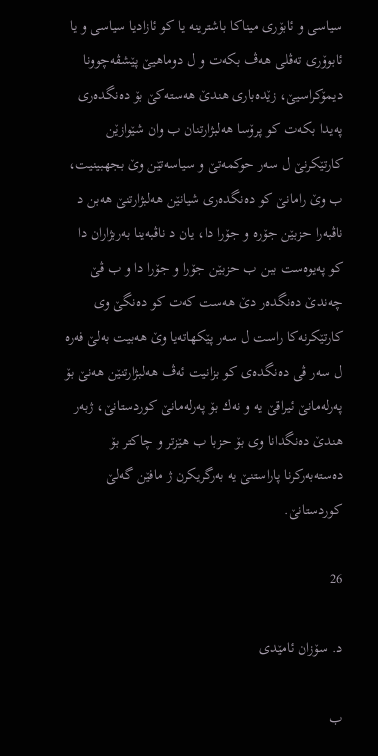سیاسى و ئابۆرى میناكا باشترینه‌ یا كو ئازادیا سیاسى و یا ئابوۆرى ته‌ڤلى هه‌ڤ بكه‌ت و ل دوماهیێ پێشڤه‌چوونا دیمۆكراسیێ، زێده‌بارى هندێ هه‌سته‌كێ بۆ ده‌نگده‌رى په‌یدا بكه‌ت كو پرۆسا هه‌لبژارتنان ب وان شێوازێن كارتێكرنێ ل سه‌ر حوكمه‌تێ و سیاسه‌تێن وێ بجهبینیت، ب وێ رامانێ كو ده‌نگده‌رى شیانێن هه‌لبژارتنێ هه‌بن د ناڤبه‌را حزبێن جۆره‌ و جۆرا دا، یان د ناڤبه‌ینا به‌ربژاران دا كو په‌یوه‌ست ببن ب حزبێن جۆرا و جۆرا دا و ب ڤێ چه‌ندێ ده‌نگده‌ر دێ هه‌ست كه‌ت كو ده‌نگێ وى كارتێكرنه‌كا راست ل سه‌ر پێكهاته‌یا وێ هه‌بیت به‌لێ فه‌ره‌ ل سه‌ر ڤى ده‌نگده‌ى كو بزانیت ئه‌ڤ هه‌لبژارتنێن هه‌نێ بۆ په‌رله‌مانێ ئیراقێ یه‌ و نه‌ك بۆ په‌رله‌مانێ كوردستانێ، ژبه‌ر هندێ ده‌نگدانا وى بۆ حزبا ب هێزتر و چاكتر بۆ ده‌سته‌به‌ركرنا پاراستنێ یه‌ به‌رگریكرن ژ مافێن گه‌لێ كوردستانێ.

26

د. سۆزان ئامێدى

ب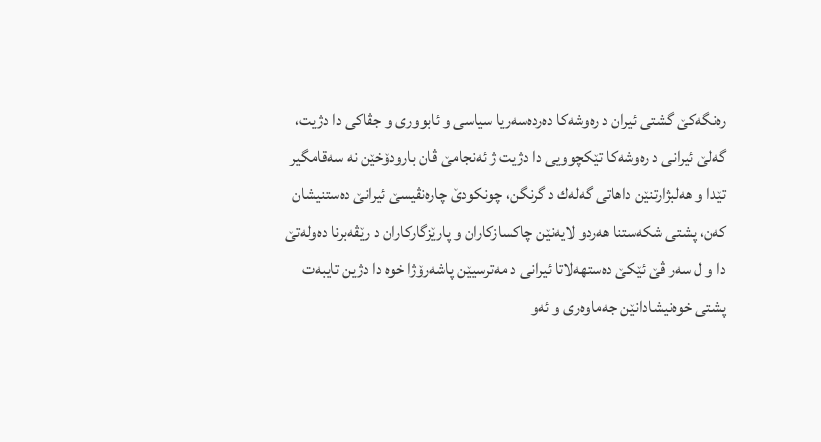ره‌نگه‌كێ گشتى ئیران د ره‌وشه‌كا ده‌رده‌سه‌ریا سیاسى و ئابوورى و جڤاكى دا دژیت، گه‌لێ ئیرانى د ره‌وشه‌كا تێكچوویى دا دژیت ژ ئه‌نجامێ ڤان بارودۆخێن نه‌ سه‌قامگیر تێدا و هه‌لبژارتنێن داهاتى گه‌له‌ك د گرنگن، چونكودێ چاره‌نڤیسێ ئیرانێ ده‌ستنیشان كه‌ن، پشتى شكه‌ستنا هه‌ردو لایه‌نێن چاكسازكاران و پارێزگاركاران د رێڤه‌برنا ده‌وله‌تێ دا و ل سه‌ر ڤێ ئێكێ ده‌ستهه‌لاتا ئیرانى د مه‌ترسیێن پاشه‌رۆژا خوه‌ دا دژین تایبه‌ت پشتى خوه‌نیشادانێن جه‌ماوه‌رى و ئه‌و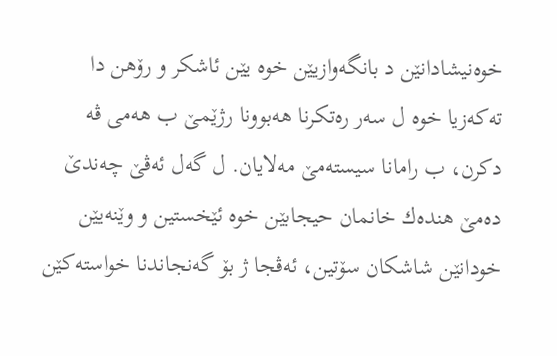خوه‌نیشادانێن د بانگه‌وازیێن خوه‌ یێن ئاشكر و رۆهن دا ته‌كه‌زیا خوه‌ ل سه‌ر ره‌تكرنا هه‌بوونا رژێمێ ب هه‌مى ڤه‌ دكرن، ب رامانا سیسته‌مێ مه‌لایان. ل گه‌ل ئه‌ڤێ چه‌ندێ ده‌مێ هنده‌ك خانمان حیجابێن خوه‌ ئێخستین و وێنه‌یێن خودانێن شاشكان سۆتین، ئه‌ڤجا ژ بۆ گه‌نجاندنا خواسته‌كێن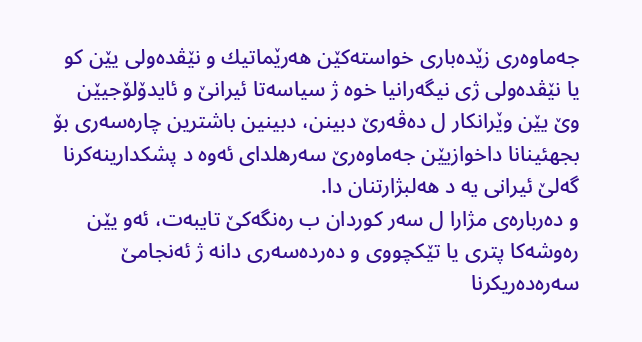جه‌ماوه‌رى زێده‌بارى خواسته‌كێن هه‌رێماتیك و نێڤده‌ولى یێن كو یا نێڤده‌ولى ژى نیگه‌رانیا خوه‌ ژ سیاسه‌تا ئیرانێ و ئایدۆلۆجیێن وێ یێن وێرانكار ل ده‌ڤه‌رێ دبینن، دبینین باشترین چاره‌سه‌ری بۆ بجهئینانا داخوازیێن جه‌ماوه‌رێ سه‌رهلدای ئه‌وه‌ د پشكدارینه‌كرنا گه‌لێ ئیرانى یه‌ د هه‌لبژارتنان دا.
و ده‌رباره‌ى مژارا ل سه‌ر كوردان ب ره‌نگه‌كێ تایبه‌ت، ئه‌و یێن ره‌وشه‌كا پتری یا تێكچووى و ده‌رده‌سه‌رى دانه‌ ژ ئه‌نجامێ سه‌ره‌ده‌ریكرنا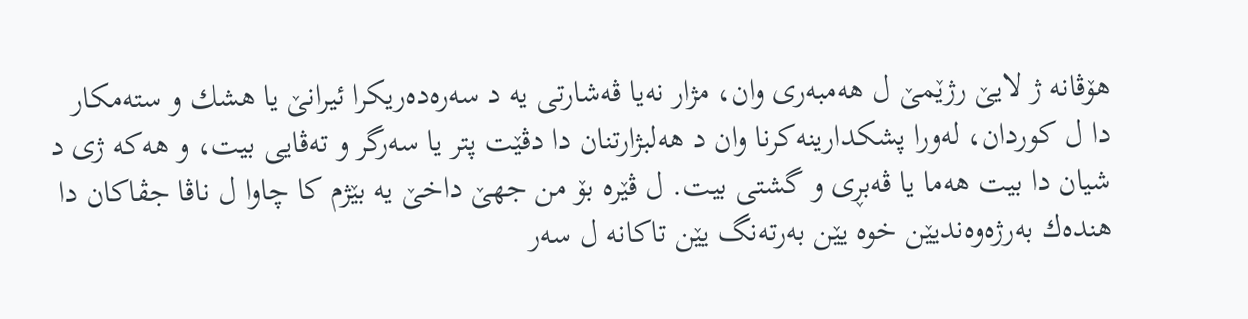هۆڤانه‌ ژ لایێ رژێمێ ل هه‌مبه‌رى وان، مژار نه‌یا ڤه‌شارتى یه‌ د سه‌ره‌ده‌ریكرا ئیرانێ یا هشك و سته‌مكار دا ل كوردان، له‌ورا پشكدارینه‌كرنا وان د هه‌لبژارتنان دا دڤێت پتر یا سه‌رگر و ته‌ڤایى بیت، و هه‌كه‌ ژى د شیان دا بیت هه‌ما یا ڤه‌بڕى و گشتى بیت. ل ڤێره‌ بۆ من جهێ داخێ یه‌ بێژم كا چاوا ل ناڤا جڤاكان دا هنده‌ك به‌رژه‌وه‌ندیێن خوه‌ یێن به‌رته‌نگ یێن تاكانه‌ ل سه‌ر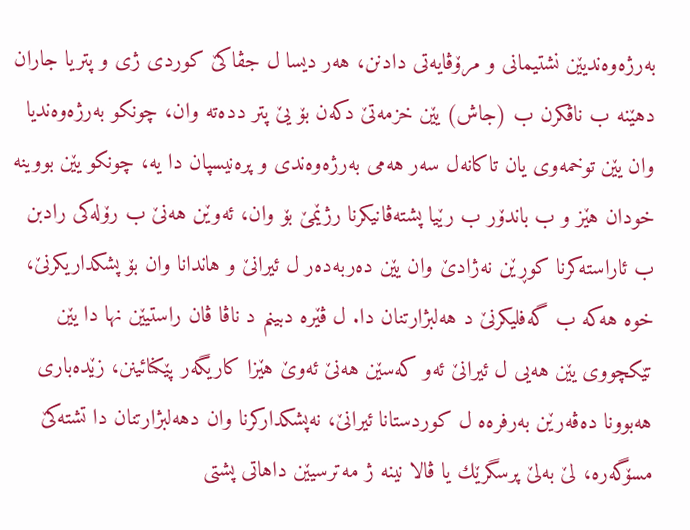به‌رژه‌وه‌ندیێن نشتیمانى و مرۆڤایه‌تى دادنن، هه‌ر دیسا ل جڤاكێ كوردى ژى و پتریا جاران دهێنه‌ ب ناڤكرن ب (جاش) یێن خزمه‌تێ دكه‌ن بۆ یێ پتر دده‌ته‌ وان، چونكو به‌رژه‌وه‌ندیا وان یێن توخمه‌وى یان تاكانه‌ل سه‌ر هه‌مى به‌رژه‌وه‌ندى و پره‌نیسپان دا یه‌، چونكو یێن بووینه‌ خودان هێز و ب باندۆر ب رێیا پشته‌ڤانیكرنا رژێمێ بۆ وان، ئه‌وێن هه‌نێ ب رۆله‌كى رادبن ب ئاراسته‌كرنا كوڕێن نه‌ژادێ وان یێن ده‌ربه‌ده‌ر ل ئیرانێ و هاندانا وان بۆ پشكداریكرنێ، خوه‌ هه‌كه‌ ب گه‌فلیكرنێ د هه‌لبژارتنان دا. ل ڤێره‌ دبینم د ناڤا ڤان راستیێن نها دا یێن تێكچووى یێن هه‌یی ل ئیرانێ ئه‌و كه‌سێن هه‌نێ ئه‌وێ هێزا كاریگه‌ر پێكنائینن، زێده‌بارى هه‌بوونا ده‌ڤه‌رێن به‌رفره‌ه ل كوردستانا ئیرانێ، نه‌پشكداركرنا وان دهه‌لبژارتنان دا تشته‌كێ مسۆگه‌ره‌، لێ به‌لێ پرسگرێك یا ڤالا نینه‌ ژ مه‌ترسیێن داهاتى پشتى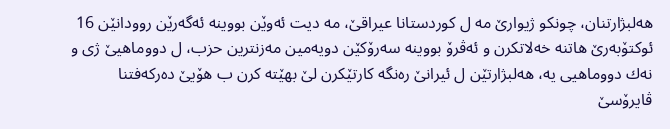هه‌لبژارتنان، چونكو ژیوارێ مه‌ ل كوردستانا عیراقێ، مه‌ دیت ئه‌وێن بووینه‌ ئه‌گه‌رێن روودانێن 16 ئوكتۆبه‌رێ هاتنه‌ خه‌لاتكرن و ئه‌ڤرۆ بووینه‌ سه‌رۆكێن دویه‌مین مه‌زنترین حزب، ل دووماهیێ ژى و نه‌ك دووماهیى یه‌، هه‌لبژارتێن ل ئیرانێ ره‌نگه‌ كارتێكرن لێ بهێته‌ كرن ب هۆیێ ده‌ركه‌فتنا ڤایرۆسێ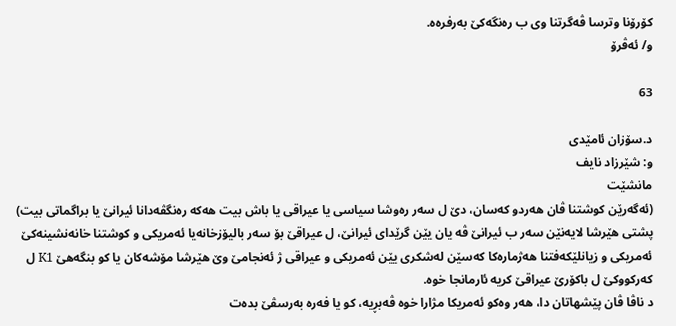كۆرۆنا وترسا ڤه‌گرتنا وى ب ره‌نگه‌كێ به‌رفره‌ه.
و/ ئه‌ڤرۆ

63

د.سۆزان ئامێدى
و: شێرزاد نایف
مانشێت
(ئه‌گه‌رێن كوشتنا ڤان هه‌ردو كه‌سان، دێ ل سه‌ر ره‌وشا سیاسى یا عیراقى یا باش بیت هه‌كه‌ ره‌نگڤه‌دانا ئیرانێ یا براگماتى بیت)
پشتى هێرشا لایه‌نێن سه‌ر ب ئیرانێ ڤه‌ یان یێن گرێداى ئیرانێ، ل عیراقێ بۆ سه‌ر بالیۆزخانه‌یا ئه‌مریكى و كوشتنا خانه‌نشینه‌كێ ئه‌مریكى و زیانلێكه‌فتنا هه‌ژماره‌كا كه‌سێن له‌شكرى یێن ئه‌مریكى و عیراقى ژ ئه‌نجامێ وێ هێرشا مۆشه‌كان یا كو بنگه‌هێ K1 ل كه‌ركووكێ ل باكۆرێ عیراقێ كریه‌ ئارمانجا خوه‌.
د ناڤا ڤان پێشهاتان دا، هه‌ر وه‌كو ئه‌مریكا مژارا خوه‌ ڤه‌بڕیه‌، كو یا فه‌ره‌ به‌رسڤێ بده‌ت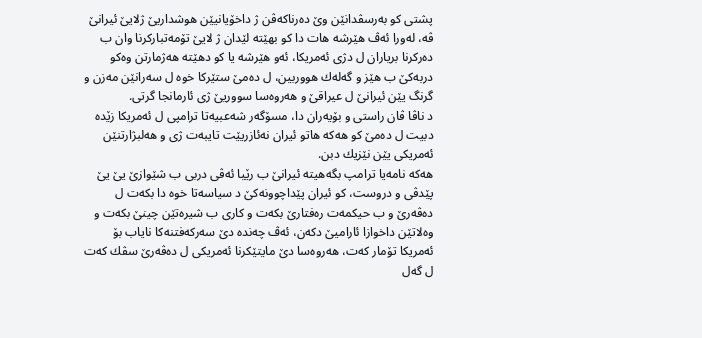پشتى كو به‌رسڤدانێن وێ ده‌رناكه‌ڤن ژ داخۆیانیێن هوشداریێ ژلایێ ئیرانێ ڤه‌، له‌ورا ئه‌ڤ هێرشه‌ هات دا كو بهێته‌ لێدان ژ لایێ تۆمه‌تباركرنا وان ب ده‌ركرنا بریاران ل دژى ئه‌مریكا، ئه‌و هێرشه‌ یا كو دهێته‌ هه‌ژمارتن وه‌كو دربه‌كێ ب هێز و گه‌له‌ك هووربین، ل ده‌مێ ستێركا خوه‌ ل سه‌رانێن مه‌زن و گرنگ یێن ئیرانێ ل عیراقێ و هه‌روه‌سا سووریێ ژى ئارمانجا گرتى.
د ناڤا ڤان راستى و بۆیه‌ران دا، مسۆگه‌ر شه‌عبیه‌تا ترامپى ل ئه‌مریكا زێده‌ دبیت ل ده‌مێ كو هه‌كه‌ هاتو ئیران نه‌ئازریێت تایبه‌ت ژى و هه‌لبژارتنێن ئه‌مریكى یێن نێزیك دبن.
هه‌كه‌ نامه‌یا ترامپ بگه‌هیته‌ ئیرانێ ب رێیا ئه‌ڤى دربى ب شێوازێ یێ یێ پێدڤى و دروست، كو ئیران پێداچوونه‌كێ د سیاسه‌تا خوه‌ دا بكه‌ت ل ده‌ڤه‌رێ و ب حیكمه‌ت ره‌فتارێ بكه‌ت و كارى ب شیره‌تێن چینێ بكه‌ت و وه‌لاتێن داخوازا ئارامیێ دكه‌ن، ئه‌ڤ چه‌نده‌ دێ سه‌ركه‌فتنه‌كا نایاب بۆ ئه‌مریكا تۆمار كه‌ت، هه‌روه‌سا دێ مایتێكرنا ئه‌مریكى ل ده‌ڤه‌رێ سڤك كه‌ت ل گه‌ل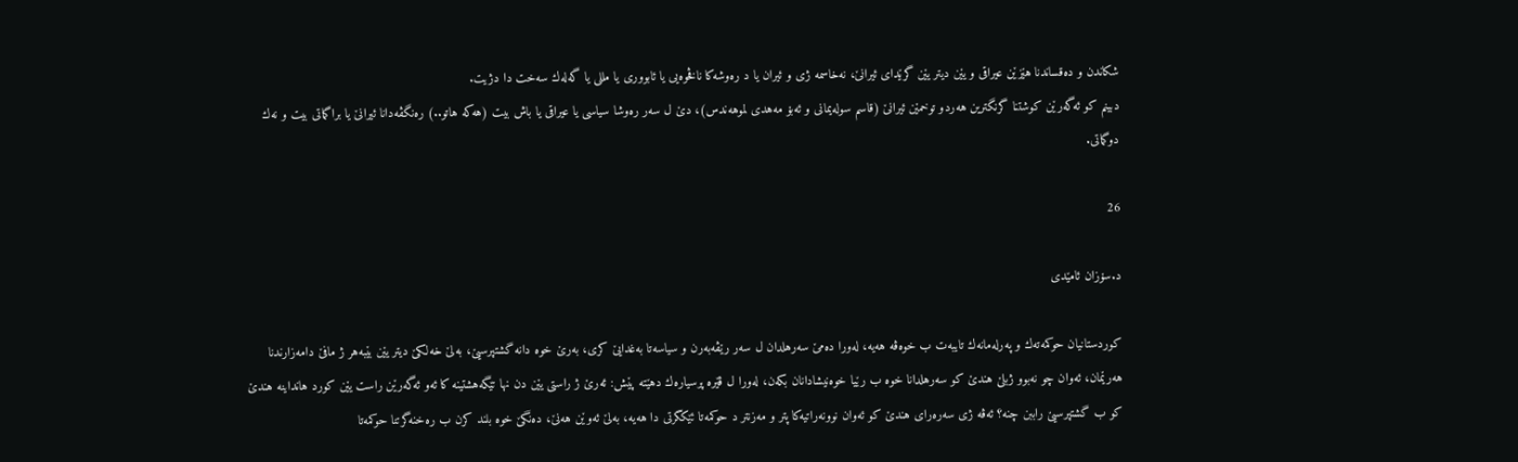شكاندن و ده‌قساندنا هێزێن عیراقى و یێن دیتر یێن گرێداى ئیرانێ، نه‌خاسمه‌ ژى و ئیران یا د ره‌وشه‌كا ناڤخوه‌یى یا ئابوورى یا مللى یا گه‌له‌ك سه‌خت دا دژیت.
دبینم كو ئه‌گه‌رێن كوشتنا گرنگترین هه‌ردو توخمێن ئیرانێ (قاسم سوله‌یمانى و ئه‌بۆ مه‌هدی لموهه‌ندس)، دێ ل سه‌ر ره‌وشا سیاسى یا عیراقى یا باش بیت (هه‌كه‌ هاتو..) ره‌نگڤه‌دانا ئیرانێ یا براگماتى بیت و نه‌ك دوگماتى.

26

د.سۆزان ئامێدى

كوردستانیان حوكمه‌ته‌ك و په‌رله‌مانه‌ك تایبه‌ت ب خوه‌ڤه‌ هه‌یه‌، له‌ورا ده‌مێ سه‌رهلدان ل سه‌ر رێڤه‌به‌رن و سیاسه‌تا به‌غدایێ كری، به‌رێ خوه‌ دانه‌ گشتپرسیێ، به‌لێ خه‌لكێ دیتر یێن بێبه‌هر ژ مافێ دامه‌زارندنا هه‌رێمان، ئه‌وان چو نه‌بوو ژبلێ هندێ كو سه‌رهلدانا خوه‌ ب رێیا خوه‌نیشادانان بكه‌ن، له‌ورا ل ڤێره‌ پرسیاره‌ك دهێته‌ پێش: ئه‌رێ ژ راستى یێن دن نها تێگه‌هشتینه‌ كا ئه‌و ئه‌گه‌رێن راست یێن كورد هانداینه‌ هندێ كو ب گشتپرسیێ راببن چنه‌؟ ئه‌ڤه‌ ژى سه‌ره‌راى هندێ كو ئه‌وان نوونه‌راتیه‌كا پتر و مه‌زنتر د حوكمه‌تا ئێكگرتى دا هه‌یه‌، به‌لێ ئه‌وێن هه‌نێ، ده‌نگێ خوه‌ بلند كرن ب ره‌خنه‌گرتنا حوكمه‌تا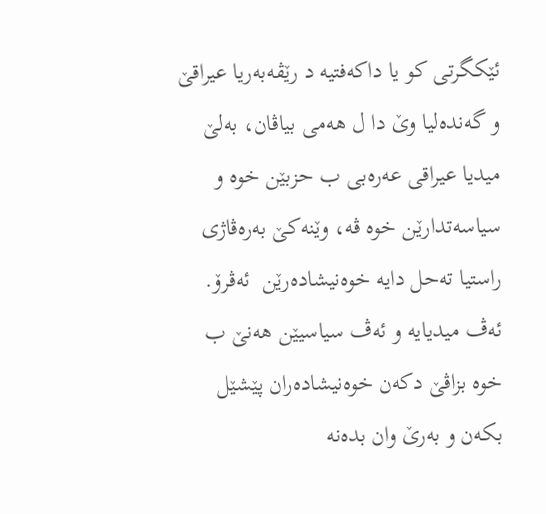ئێكگرتى كو یا داكه‌فتیه‌ د رێڤه‌به‌ریا عیراقێ و گه‌نده‌لیا وێ دا ل هه‌مى بیاڤان، به‌لێ میدیا عیراقى عه‌ره‌بى ب حزبێن خوه‌ و  سیاسه‌تدارێن خوه‌ ڤه‌، وێنه‌كێ به‌ره‌ڤاژى راستیا ته‌حل دایه‌ خوه‌نیشاده‌رێن  ئه‌ڤرۆ. ئه‌ڤ میدیایه‌ و ئه‌ڤ سیاسیێن هه‌نێ ب خوه‌ بزاڤێ دكه‌ن خوه‌نیشاده‌ران پێشێل بكه‌ن و به‌رێ وان بده‌نه‌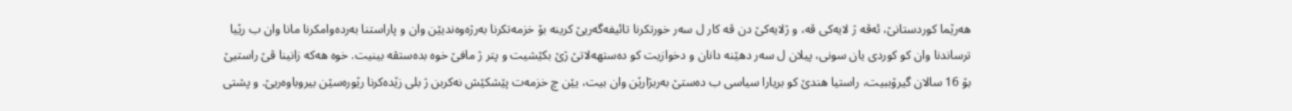هه‌رێما كوردستانێ، ئه‌ڤه‌ ژ لایه‌كى ڤه‌، و ژلایه‌كێ دن ڤه‌ كار ل سه‌ر خورتكرنا تائیفه‌گه‌ریێ كرینه‌ بۆ خزمه‌تكرنا به‌رژه‌وه‌ندیێن وان و پاراستنا به‌رده‌وامكرنا مانا وان ب رێیا ترساندنا وان كو كوردى یان سونى، پیلان ل سه‌ر دهێنه‌ دانان و دخوازیت كو ده‌ستهه‌لاتێ ژێ بكێشیت و پتر ژ مافێ خوه‌ بده‌ستڤه‌ بینیت. خوه‌ هه‌كه‌ زانینا ڤێ راستیێ بۆ 16 سالان گیرۆببیت، راستیا هندێ كو بریارا سیاسى ب ده‌ستێ به‌ربژارێن وان بیت، یێن چ خزمه‌ت پێشكێش نه‌كربن ژ بلى زێده‌كرنا رێوره‌سێن بیروباوه‌ریێ. و پشتى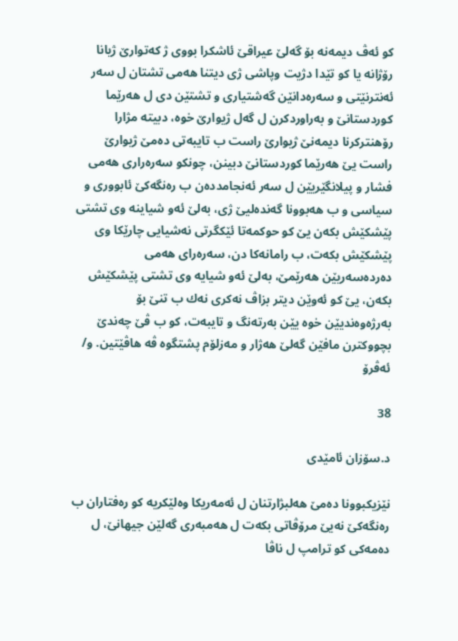كو ئه‌ڤ دیمه‌نه‌ بۆ گه‌لێ عیراقێ ئاشكرا بووى ژ كه‌توارێ ژیانا رۆژانه‌ یا كو تێدا دژیت وپاشى ژى دیتنا هه‌مى تشتان ل سه‌ر ئه‌نترنێتى و سه‌ره‌دانێن گه‌شتیارى و تشتێن دی ل هه‌رێما كوردستانێ و به‌راوردكرن ل گه‌ل ژیوارێ خوه‌، دبیته‌ مژارا رۆهنتركرنا دیمه‌نێ ژیوارێ راست ب تایبه‌تى ده‌مێ ژیوارێ راست یێ هه‌رێما كوردستانێ دبینن، چونكو سه‌ره‌رارى هه‌مى فشار و پیلانگێریێن ل سه‌ر ئه‌نجامدده‌ن ب ره‌نگه‌كێ ئابوورى و  سیاسى و ب هه‌بوونا گه‌نده‌لیێ ژى، به‌لێ ئه‌و شیاینه‌ وى تشتى پێشكێش بكه‌ن یێ كو حوكمه‌تا ئێكگرتى نه‌شیایى چارێكا وى پێشكێش بكه‌ت، ب رامانه‌كا دن، سه‌ره‌راى هه‌مى ده‌رده‌سه‌ریێن هه‌رێمێ، به‌لێ ئه‌و شیایه‌ وى تشتى پێشكێش بكه‌ن، یێ كو ئه‌وێن دیتر بزاڤ نه‌كرى نه‌ك ب تنێ بۆ به‌رژه‌وه‌ندیێن خوه‌ یێن به‌رته‌نگ و تایبه‌ت، كو ب ڤێ چه‌ندێ بچووكترن مافێن گه‌لێ هه‌ژار و مه‌زلۆم پشتگوه ڤه‌ هاڤێتین. و/ ئه‌ڤرۆ

38

د.سۆزان ئامێدى

نێزیكبوونا ده‌مێ هه‌لبژارتنان ل ئه‌مه‌ریكا وه‌لێكریه‌ كو ره‌فتاران ب ره‌نگه‌كێ نه‌یێ مرۆڤاتى بكه‌ت ل هه‌مبه‌رى گه‌لێن جیهانێ، ل ده‌مه‌كى كو ترامپ ل ناڤا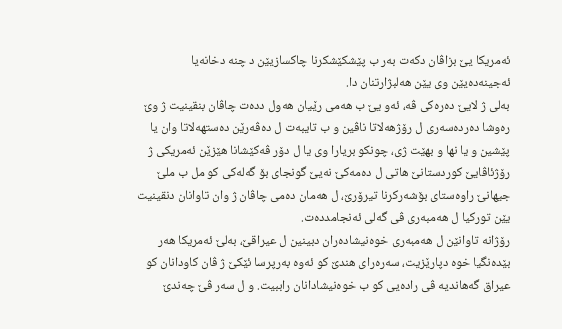ئه‌مریكا یێ بزاڤان دكه‌ت به‌ر ب پێشكێشكرنا چاكسازیێن د چنه‌ دخانه‌یا ئه‌جینه‌ده‌یێن وى یێن هه‌لبژارتنان دا.
به‌لى ژ لایێ ده‌ره‌كى ڤه‌، ئه‌و یێ ب هه‌مى رێیان هه‌ول دده‌ت چاڤان بنقینیت ژ وێ ره‌وشا ده‌رده‌سه‌ری ل رۆژهه‌لاتا ناڤین و ب تایبه‌ت ل ده‌ڤه‌رێن ده‌ستهه‌لاتا وان یا پێشین و یا نها و بهێت ژى، چونكو بریارا وى یا ل دۆر ڤه‌كێشانا هێزێن ئه‌مریكى ژ رۆژئاڤایێ كوردستانێ هاتى ل ده‌مه‌كێ نه‌یێ گونجاى بۆ گه‌له‌كى كو مل ب ملێ جیهانێ راوه‌ستاى بۆشه‌ركرنا تیرۆرێ، ل هه‌مان ده‌مى چاڤان ژ وان تاوانان دنقینیت یێن توركیا ل هه‌مبه‌رى ڤى گه‌لى ئه‌نجامدده‌ت.
رۆژانه‌ تاوانێن ل هه‌مبه‌رى خوه‌نیشاده‌ران دبینین ل عیراقێ، به‌لێ ئه‌مریكا هه‌ر بێده‌نگیا خوه‌ دپارێزیت، سه‌ره‌راى هندێ كو ئه‌وه‌ به‌رپرسا ئێكێ ژ ڤان كاودانان كو عیراق گه‌هاندیه‌ ڤى راده‌یى كو ب خوه‌نیشادانان راببیت. و ل سه‌ر ڤێ چه‌ندێ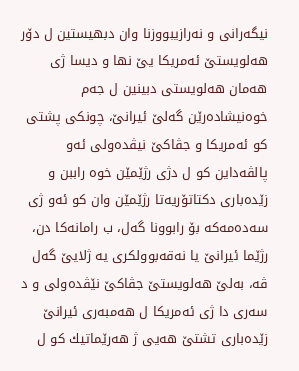نیگه‌رانى و نه‌رازیبووزنا وان دبهیستین ل دۆر هه‌لویستێ ئه‌مریكا یێ نها و دیسا ژی هه‌مان هه‌لویستى دبینین ل جه‌م خوه‌نیشاده‌رێن گه‌لێ ئیرانێ، چونكى پشتى كو ئه‌مریكا و جڤاكێ نیڤده‌ولى ئه‌و پالڤه‌داین كو ل دژی رژێمێن خوه‌ راببن و زێده‌بارى دكتاتۆریه‌تا رژێمێن وان كو ئه‌و ژی سه‌ده‌مه‌كه‌ بۆ رابوونا گه‌ل، ب رامانه‌كا دن، رژێما ئیرانێ یا نه‌قه‌بوولكرى یه‌ ژلایێ گه‌ل ڤه‌، به‌لێ هه‌لویستێ جڤاكێ نێڤده‌ولى و د سه‌رى دا ژى ئه‌مریكا ل هه‌مبه‌رى ئیرانێ زێده‌بارى تشتێ هه‌یى ژ هه‌رێماتیك كو ل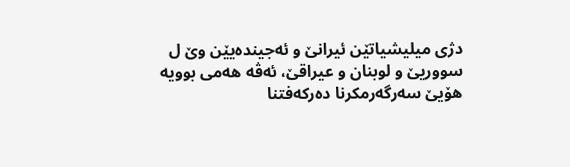دژى میلیشیاتێن ئیرانێ و ئه‌جینده‌یێن وێ ل سووریێ و لوبنان و عیراقێ، ئه‌ڤه‌ هه‌مى بوویه‌ هۆیێ سه‌رگه‌رمكرنا ده‌ركه‌فتنا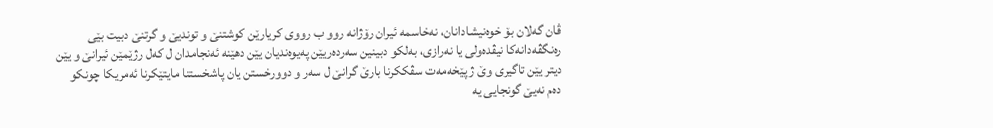ڤان گه‌لان بۆ خوه‌نیشادانان، نه‌خاسمه‌ ئیران رۆژانه‌ روو ب رووى كریارێن كوشتنێ و توندیێ و گرتنێ دبیت بێى ره‌نگڤه‌دانه‌كا نیڤده‌ولى یا نه‌رازى، به‌لكو دبینین سه‌رده‌ریێن په‌یوه‌ندیان یێن دهێنه‌ ئه‌نجامدان ل كه‌ل رژێمێن ئیرانێ و یێن دیتر یێن تاگیرى وێ ژ پێخه‌مه‌ت سڤككرنا بارێ گرانێ ل سه‌ر و دوورخستن یان پاشخستنا مایتێكرنا ئه‌مریكا چونكو ده‌م نه‌یێ گونجایى یه‌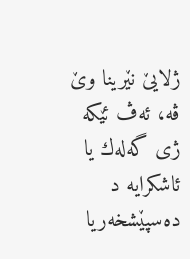ژلایێ نێرینا وێ ڤه‌، ئه‌ڤ ئێكه‌ ژى گه‌له‌ك یا ئاشكرایه‌ د ده‌سپێشخه‌ریا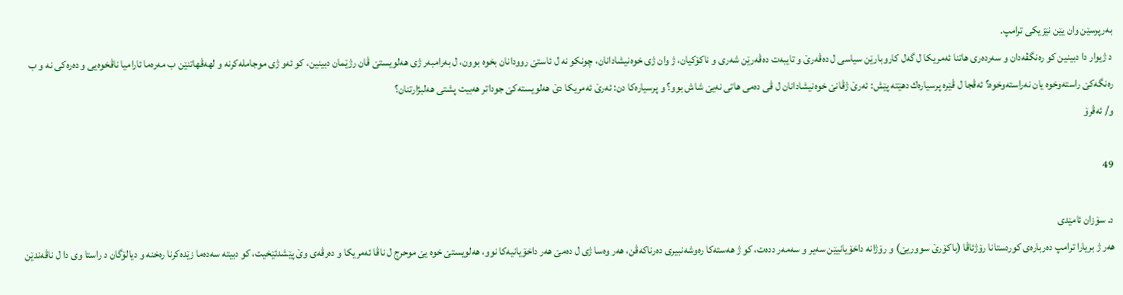به‌رپرسێن وان یێن نێزیكى ترامپ.
د ژیوار دا دبینین كو ره‌نگڤه‌دان و سه‌رده‌ری هاتنا ئه‌مریكا ل گه‌ل كاروبارێن سیاسى ل ده‌ڤه‌رێ و تایبه‌ت ده‌ڤه‌رێن شه‌رى و ناكۆكیان، ژ وان ژى خوه‌نیشادانان، چونكو نه‌ ل ئاستێ روودانان بخوه‌ بوون، ل به‌رامبه‌ر ژى هه‌لویستێ ڤان رژێمان دبینین، كو ئه‌و ژى موجامله‌كرنه‌ و لهه‌ڤهاتنێن ب مه‌ره‌ما ئارامیا ناڤخوه‌یى و ده‌ره‌كى نه‌ و ب ره‌نگه‌كێ راسته‌وخوه‌ یان نه‌راسته‌وخوه‌؟ ئه‌ڤجا ل ڤێره‌ پرسیاره‌ك دهێته‌ پێش: ئه‌رێ ژڤانێ خوه‌نیشادانان ل ڤى ده‌مى هاتى نه‌یێ شاش بوو؟ و پرسیاره‌كا دن: ئه‌رێ ئه‌مریكا دێ هه‌لویسته‌كێ جوداتر هه‌بیت پشتى هه‌لبژارتنان؟
و/ ئه‌ڤرۆ

49

د. سۆزان ئامێدى
هه‌ر ژ بریارا ترامپ ده‌رباره‌ى كوردستانا رۆژئاڤا (باكۆرێ سووریێ) و رۆژانه‌ داخۆیانیێن سه‌یر و سه‌مه‌ر دده‌ت، كو ژ هه‌سته‌كا ره‌وشه‌نبیرى ده‌رناكه‌ڤن، هه‌ر وه‌سا ژى ل ده‌مێ هه‌ر داخۆیانیه‌كا نوو، هه‌لویستێ خوه‌ یێ موحرج ل ناڤا ئه‌مریكا و ده‌رڤه‌ی وێ پێشدئێخیت، كو دبیته‌ سه‌ده‌ما زێده‌كرنا ره‌خنه‌ و دیالۆگان د راستا وى دا ل ناڤه‌ندێن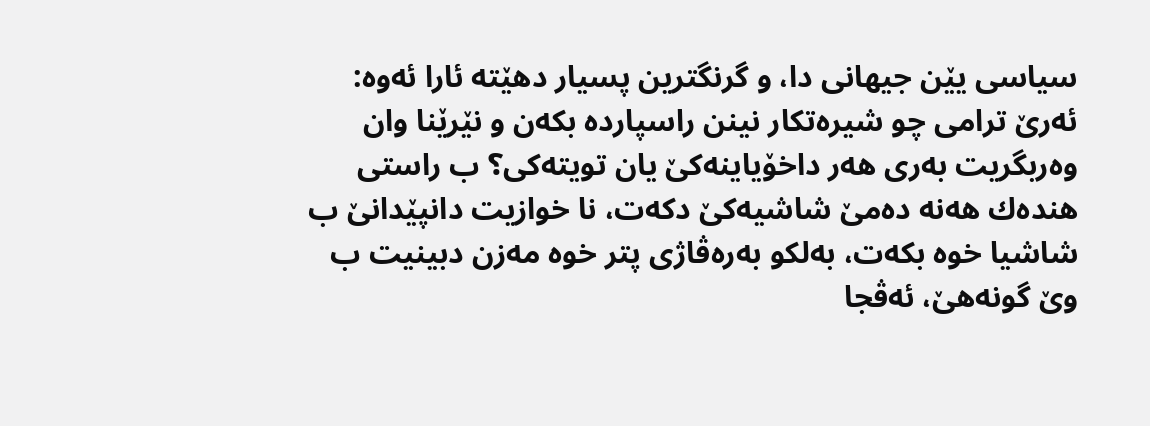سیاسى یێن جیهانى دا، و گرنگترین پسیار دهێته‌ ئارا ئه‌وه‌: ئه‌رێ ترامی چو شیره‌تكار نینن راسپارده‌ بكه‌ن و نێرێنا وان وه‌ربگریت به‌رى هه‌ر داخۆیاینه‌كێ یان تویته‌كى؟ ب راستى هنده‌ك هه‌نه‌ ده‌مێ شاشیه‌كێ دكه‌ت، نا خوازیت دانپێدانێ ب شاشیا خوه‌ بكه‌ت، به‌لكو به‌ره‌ڤاژى پتر خوه‌ مه‌زن دبینیت ب وێ گونه‌هێ، ئه‌ڤجا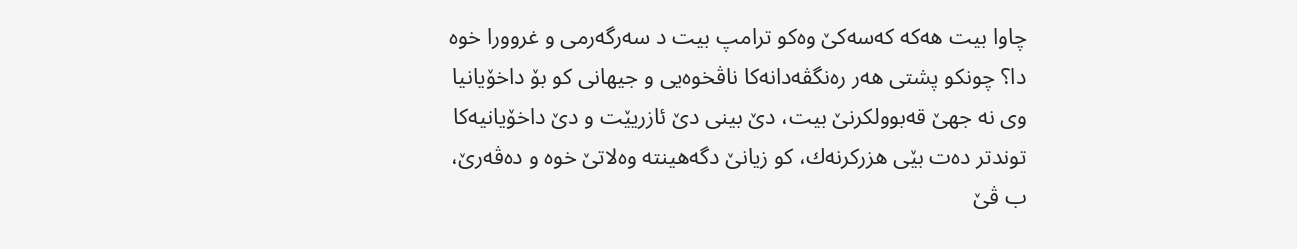چاوا بیت هه‌كه‌ كه‌سه‌كێ وه‌كو ترامپ بیت د سه‌رگه‌رمى و غروورا خوه‌ دا؟ چونكو پشتى هه‌ر ره‌نگڤه‌دانه‌كا ناڤخوه‌یى و جیهانى كو بۆ داخۆیانیا وى نه‌ جهێ قه‌بوولكرنێ بیت، دێ بینی دێ ئازریێت و دێ داخۆیانیه‌كا توندتر ده‌ت بێى هزركرنه‌ك، كو زیانێ دگه‌هینته‌ وه‌لاتێ خوه‌ و ده‌ڤه‌رێ، ب ڤێ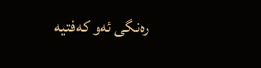ره‌نگى ئه‌و كه‌فتیه‌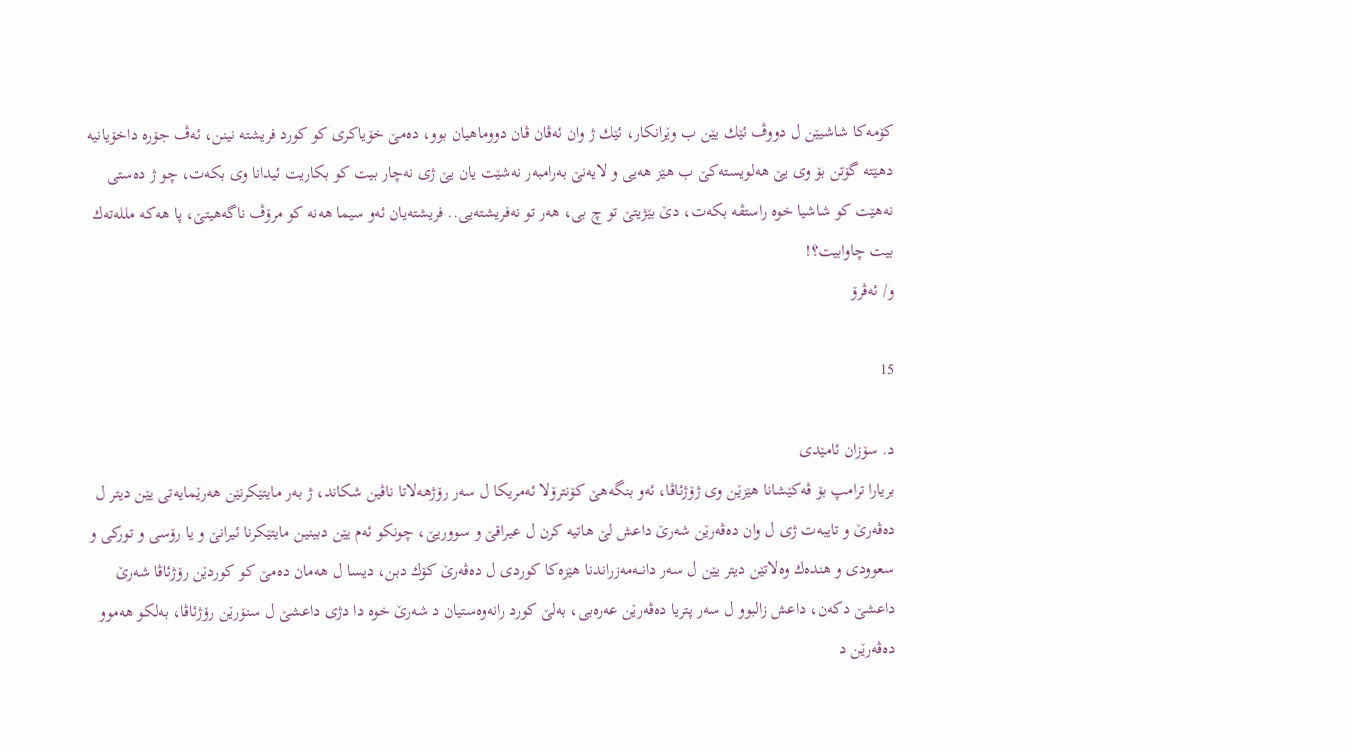كۆمه‌كا شاشیێن ل دووڤ ئێك یێن ب وێرانكار، ئێك ژ وان ئه‌ڤان ڤان دووماهیان بوو، ده‌مێ خۆیاكری كو كورد فریشته‌ نینن، ئه‌ڤ جۆره‌ داخۆیانیه‌ دهێته‌ گۆتن بۆ وى یێ هه‌لویسته‌كێ ب هێز هه‌یى و لایه‌نێ به‌رامبه‌ر نه‌شێت یان یێ ژى نه‌چار بیت كو بكاریت ئیدانا وى بكه‌ت، چو ژ ده‌ستى نه‌هێت كو شاشیا خوه‌ راستڤه‌ بكه‌ت، دێ بێژیتێ تو چ بى، هه‌ر تو نه‌فریشته‌یى.. فریشته‌یان ئه‌و سیما هه‌نه‌ كو مرۆڤ ناگه‌هیتێ، پا هه‌كه‌ ملله‌ته‌ك بیت چاوابیت؟!
و/ ئه‌ڤرۆ

15

د. سۆزان ئامێدى
بریارا ترامپ بۆ ڤه‌كێشانا هێزێن وى ژۆژئاڤا، ئه‌و بنگه‌هێ كۆنترۆلا ئه‌مریكا ل سه‌ر رۆژهه‌لاتا ناڤین شكاند، ژ به‌ر مایتێكرنێن هه‌رێمایه‌تى یێن دیتر ل ده‌ڤه‌رێ و تایبه‌ت ژى ل وان ده‌ڤه‌رێن شه‌رێ داعش لێ هاتیه‌ كرن ل عیراقێ و سووریێ، چونكو ئه‌م یێن دبینین مایتێكرنا ئیرانێ و یا رۆسى و توركى و سعوودى و هنده‌ك وه‌لاتێن دیتر یێن ل سه‌ر دانــه‌مه‌زراندنا هێزه‌كا كوردى ل ده‌ڤه‌رێ كۆك دبن، دیسا ل هه‌مان ده‌مێ كو كوردێن رۆژئاڤا شه‌رێ داعشێ دكه‌ن، داعش زالبوو ل سه‌ر پتریا ده‌ڤه‌رێن عه‌ره‌بى، به‌لێ كورد رانه‌وه‌ستیان د شه‌رێ خوه‌ دا دژى داعشێ ل سنۆرێن رۆژئاڤا، به‌لكو هه‌موو ده‌ڤه‌رێن د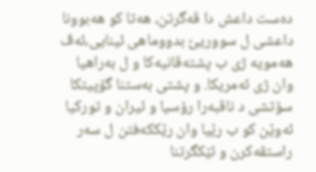ده‌ست داعش دا ڤه‌گرتن، هه‌تا كو هه‌بوونا داعشى ل سووریێ بدووماهى ئینایى،ئه‌ڤ هه‌مویه‌ ژى ب پشته‌ڤانیه‌كا و ل به‌راهیا وان ژى ئه‌مریكا. و پشتى به‌ستنا گۆپیتكا سۆتشى د ناڤبه‌را رۆسیا و ئیران و توركیا ئه‌وێن كو ب رێیا وان رێككه‌فتن ل سه‌ر راستڤه‌كرن و ئێكگرتنا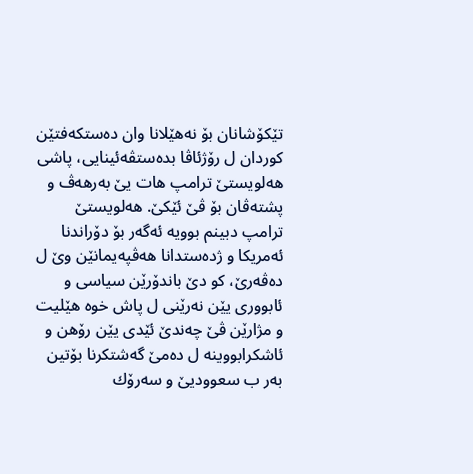تێكۆشانان بۆ نه‌هێلانا وان ده‌ستكه‌فتێن كوردان ل رۆژئاڤا بده‌ستڤه‌ئینایى، پاشى هه‌لویستێ ترامپ هات یێ به‌رهه‌ڤ و پشته‌ڤان بۆ ڤێ ئێكێ. هه‌لویستێ ترامپ دبینم بوویه‌ ئه‌گه‌ر بۆ دۆراندنا ئه‌مریكا و ژده‌ستدانا هه‌ڤپه‌یمانێن وێ ل ده‌ڤه‌رێ، كو دێ باندۆرێن سیاسى و ئابوورى یێن نه‌رێنى ل پاش خوه‌ هێلیت و مژارێن ڤێ چه‌ندێ ئێدى یێن رۆهن و ئاشكرابووینه‌ ل ده‌مێ گه‌شتكرنا بۆتین به‌ر ب سعوودیێ و سه‌رۆك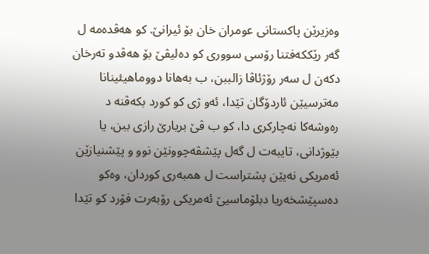وه‌زیرێن پاكستانى عومران خان بۆ ئیرانێ. كو هه‌ڤده‌مه‌ ل گه‌ر رێككه‌فتنا رۆسی سووری كو ده‌لیڤێ بۆ هه‌ڤدو ته‌رخان دكه‌ن ل سه‌ر رۆژئاڤا زالببن، ب به‌هانا دووماهیئینانا مه‌ترسیێن ئاردۆگان تێدا، ئه‌و ژى كو كورد بكه‌ڤنه‌ د ره‌وشه‌كا نه‌چاركری دا، كو ب ڤێ بریارێ رازى ببن، یا بێوژدانى، تایبه‌ت ل گه‌ل پێشڤه‌چوونێن نوو و پێشنیازێن ئه‌مریكى نه‌یێن پشتراست ل همبه‌رى كوردان، وه‌كو ده‌سپێشخه‌ریا دبلۆماسیێ ئه‌مریكى رۆبه‌رت فۆرد كو تێدا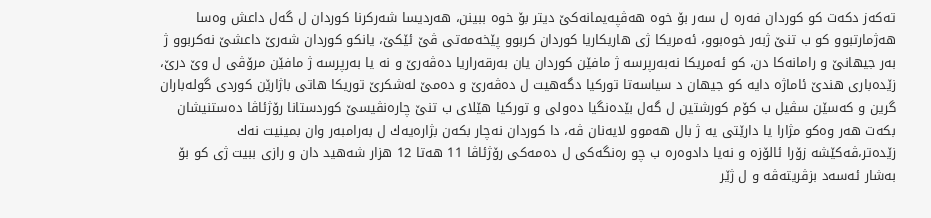ته‌كه‌ز دكه‌ت كو كوردان فه‌ره‌ ل سه‌ر بۆ خوه‌ هه‌ڤپه‌یمانه‌كێ دیتر بۆ خوه‌ ببینن، هه‌ردیسا شه‌ركرنا كوردان ل گه‌ل داعش وه‌سا هه‌ژمارتبوو كو ب تنێ ژبه‌ر خوه‌بوو، ئه‌مریكا ژى هاریكاریا كوردان كربوو پێخه‌مه‌تى ڤێ ئێكێ، یانكو كوردان شه‌رێ داعشێ نه‌كربوو ژ به‌ر جیهانێ و رامانه‌كا دن، كو ئه‌مریكا نه‌به‌رپرسه‌ ژ مافێن كوردان یان به‌رقه‌راریا ده‌ڤه‌رێ و نه‌ یا به‌رپرسه‌ ژ مافێن مرۆڤى ل وێ درێ، زێده‌بارى هندێ ئاماژه‌ دایه‌ كو جیهان د سیاسه‌تا توركیا دگه‌هیت ل ده‌ڤه‌رێ و ده‌مێ له‌شكرێ توریكا هاتى باژارێن كوردى گوله‌باران گرین و كه‌سێن سڤیل ب كۆم كورشتین ل گه‌ل بێده‌نگیا ده‌ولى و توركیا هێلای ب تنێ چاره‌نڤیسێ كوردستانا رۆژئاڤا ده‌ستنیشان بكه‌ت هه‌ر وه‌كو مژارا یا دارێتى یه‌ ژ بال هه‌موو لایه‌نان ڤه‌، دا كوردان نه‌چار بكه‌ن بژاره‌یه‌ك ل به‌رامبه‌ر وان بمینیت نه‌ك زێده‌تر،ڤه‌كێشه‌ زۆرا ئالۆزه‌ و نه‌یا دادوه‌ره‌ ب چو ره‌نگه‌كى ل ده‌مه‌كى رۆژئاڤا 11 هه‌تا 12 هزار شه‌هید دان و رازى ببیت ژى كو بۆ به‌شار ئه‌سه‌د بزڤریته‌ڤه‌ و ل ژێر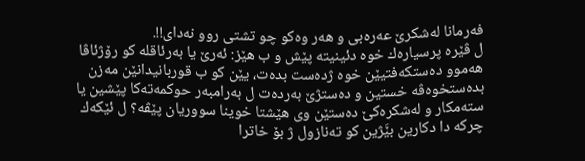فه‌رمانا له‌شكرێ عه‌ره‌بى و هه‌ر وه‌كو چو تشتى روو نه‌دای!!.
ل ڤێره‌ پرسیاره‌ك خوه‌ دئینیته‌ پێش و ب هێز: ئه‌رێ یا به‌رئاقله‌ كو رۆژئاڤا هه‌موو ده‌ستكه‌فتیێن خوه‌ ژده‌ست بده‌ت، یێن كو ب قوربانیدانێن مه‌زن بده‌ستخوه‌ڤه‌ خستین و ده‌ستژێ به‌رده‌ت ل به‌رامبه‌ر حوكمه‌ته‌كا پێشین یا سته‌مكار و له‌شكره‌كێ ده‌ستێن وى هێشتا خوینا سووریان پێڤه‌؟ ل ئێكه‌ك چركه‌ دا دكارین بێَژین كو ته‌نازول ژ بۆ خاترا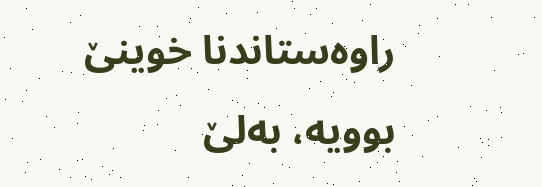راوه‌ستاندنا خوینێ بوویه‌، به‌لێ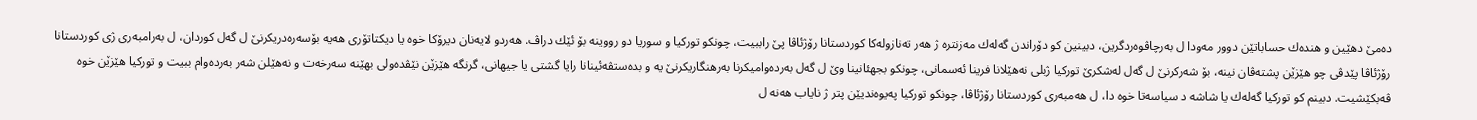ده‌مێ دهێین و هنده‌ك حساباتێن دوور مه‌ودا ل به‌رچاڤوه‌ردگرین، دبینین كو دۆراندن گه‌له‌ك مه‌زنتره‌ ژ هه‌ر ته‌نازوله‌كا كوردستانا رۆژئاڤا پێ راببیت، چونكو توركیا و سوریا دو رووینه‌ بۆ ئێك دراڤ. هه‌ردو لایه‌نان دیرۆكا خوه‌ یا دیكتاتۆرى هه‌یه‌ بۆسه‌ره‌دریكرنێ ل گه‌ل كوردان، ل به‌رامبه‌رى ژى كوردستانا رۆژئاڤا پێدڤى چو هێزێن پشته‌ڤان نینه‌، بۆ شه‌ركرنێ ل گه‌ل له‌شكرێ توركیا ژبلى نه‌هێلانا فرینا ئه‌سمانى، چونكو بجهئانینا وێ ل گه‌ل به‌رده‌وامیكرنا به‌رهنگاریكرنێ یه‌ و بده‌ستڤه‌ئینانا رایا گشتى یا جیهانى، گرنگه‌ هێزێن نێڤده‌ولى بهێنه‌ سه‌رخه‌ت و نه‌هێلن شه‌ر به‌رده‌وام ببیت و توركیا هێزێن خوه‌ ڤه‌بكێشیت. دبینم كو توركیا گه‌له‌ك یا شاشه‌ د سیاسه‌تا خوه‌ دا، ل هه‌مبه‌رى كوردستانا رۆژئاڤا، چونكو توركیا په‌یوه‌ندیێن پتر ژ نایاب هه‌نه‌ ل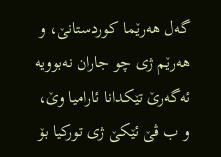گه‌ل هه‌رێما كوردستانێ، و هه‌رێم ژى چو جاران نه‌بوویه‌ ئه‌گه‌رێ تێكدانا ئارامیا وێ، و ب ڤێ ئێكێ ژى توركیا بۆ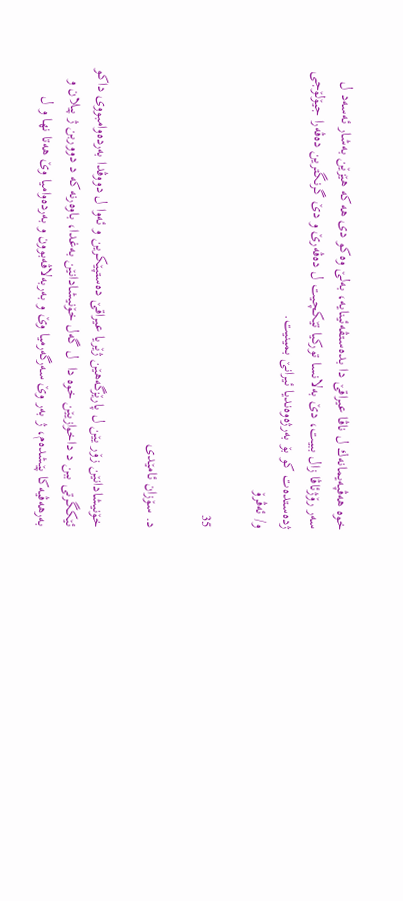خوه‌ هه‌ڤپه‌یمانه‌ك ل ناڤا عیراقێ دا بده‌ستڤه‌ئینایه‌، به‌لێ وه‌كو دى هه‌كه‌ هێزێن به‌شار ئه‌سه‌د ل سه‌ر رۆژئاڤا زال ببیت، دێ به‌لانسا توركیا تێكچیت ل ده‌ڤه‌رێ و دێ گرنگترین ده‌ڤه‌را جیۆلۆجى ژده‌ستده‌ت كو بۆ به‌رژه‌وه‌ندیا ئیرانێ بمینیت.
و/ ئه‌ڤرۆ

35

د. سۆزان ئامێدى

خۆنیشادانێن زۆر یێن ل پارێزگه‌هێن ژێریا عیراقێ ده‌ستپێكرین و ئه‌وا ل دووڤدا به‌رده‌وامبووی داكو ئێكگرتى ببن د داخوازیێن خوه‌ دا  ل گه‌ل خۆنیشادانێن به‌غدا، باوه‌رنه‌كه‌ د دووربن ژ پیلان و به‌رهه‌ڤیه‌كا پێشده‌م، ژ به‌ر وێ سه‌رگه‌رمیا وێ و به‌ربه‌لاڤه‌بوون و به‌رده‌وامیا وێ هه‌تا نها و ل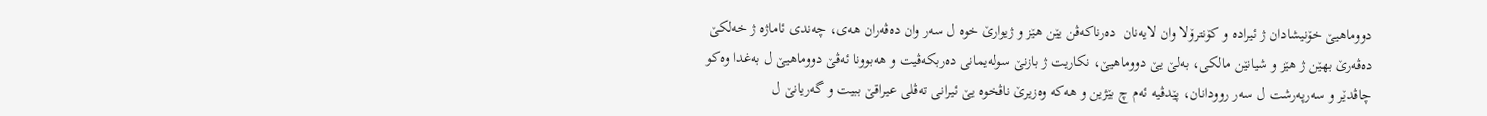دووماهیێ خۆنیشادان ژ ئیراده‌ و كۆنترۆلا وان لایه‌نان  ده‌رناكه‌ڤن یێن هێز و ژیوارێ خوه‌ ل سه‌ر وان ده‌ڤه‌ران هه‌ی، چه‌ندى ئاماژه‌ ژ خه‌لكێ ده‌ڤه‌رێ بهێن ژ هێز و شیانێن مالكى، به‌لێ یێ دووماهیێ، نكاریت ژ بازنێ سوله‌یمانى ده‌ربكه‌ڤیت و هه‌بوونا ئه‌ڤێ دووماهیێ ل به‌غدا وه‌كو چاڤدێر و سه‌رپه‌رشت ل سه‌ر روودانان، پێدڤیه‌ ئه‌م چ بێژین و هه‌كه‌ وه‌زیرێ ناڤخوه‌ یێ ئیرانى ته‌ڤلى عیراقێ ببیت و گه‌ریانێ ل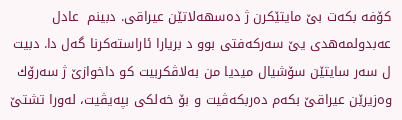كۆفه‌ بكه‌ت بێ مایتێكرن ژ ده‌سهه‌لاتێن عیراقى. دبینم  عادل عه‌بدولمه‌هدى یێ سه‌ركه‌فتى بوو د بریارا ئاراسته‌كرنا گه‌ل دا. دبیت ل سه‌ر سایتێن سۆشیال میدیا من به‌لاڤكربیت كو داخوازێ ژ سه‌رۆك وه‌زیرێن عیراقێ بكه‌م ده‌ربكه‌ڤیت و بۆ خه‌لكى بپه‌یڤیت، له‌ورا تشتێ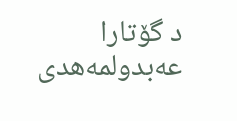د گۆتارا عه‌بدولمه‌هدى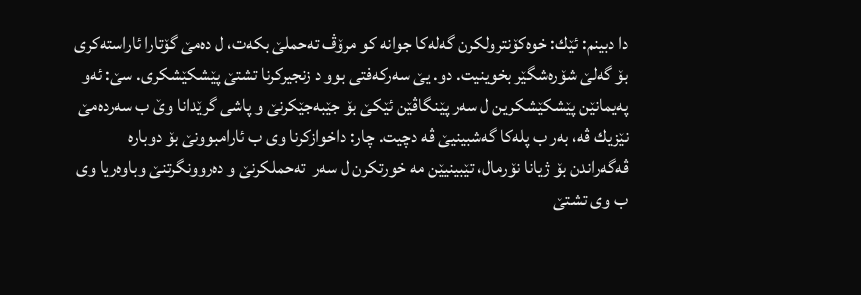دا دبینم: ئێك: خوه‌كۆنترولكرن گه‌له‌كا جوانه‌ كو مرۆڤ ته‌حملێ بكه‌ت، ل ده‌مێ گۆتارا ئاراسته‌كری بۆ گه‌لێ شۆره‌شگێر بخوینیت. دو. یێ سه‌ركه‌فتى بوو د زنجیركرنا تشتێ پێشكێشكری. سێ: ئه‌و په‌یمانێن پێشكێشكرین ل سه‌ر پێنگاڤێن ئێكێ بۆ جێبه‌جێكرنێ و پاشى گرێدانا وێ ب سه‌رده‌مێ نێزیك ڤه‌، به‌ر ب پله‌كا گه‌شبینیێ ڤه‌ دچیت. چار: داخوازكرنا وى ب ئارامبوونێ بۆ دوباره‌ ڤه‌گه‌راندن بۆ ژیانا نۆرمال، تێبینیێن مه‌ خورتكرن ل سه‌ر  ته‌حملكرنێ و ده‌روونگرتنێ وباوه‌ریا وى ب وى تشتێ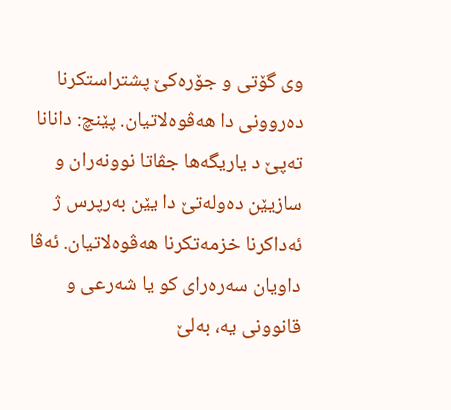وى گۆتى و جۆره‌كێ پشتراستكرنا ده‌روونى دا هه‌ڤوه‌لاتیان. پێنچ: دانانا ته‌پێ د یاریگه‌ها جڤاتا نوونه‌ران و سازیێن ده‌وله‌تێ دا یێن به‌رپرس ژ ئه‌داكرنا خزمه‌تكرنا هه‌ڤوه‌لاتیان. ئه‌ڤا داویان سه‌ره‌راى كو یا شه‌رعى و قانوونى یه‌، به‌لێ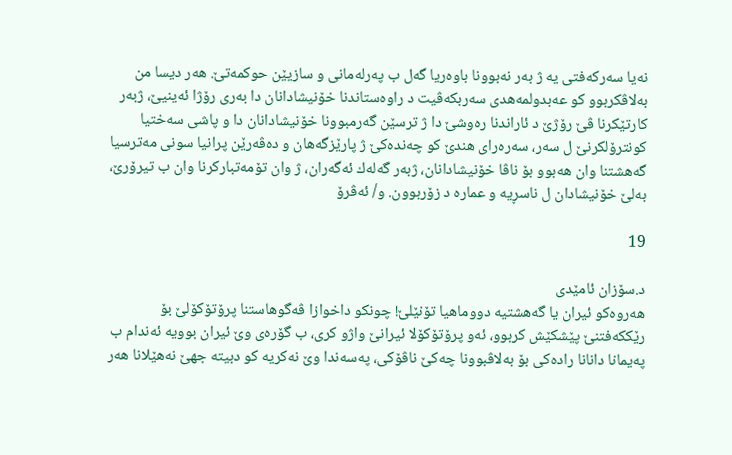نه‌یا سه‌ركه‌فتى یه‌ ژ به‌ر نه‌بوونا باوه‌ریا گه‌ل ب په‌رله‌مانى و سازیێن حوكمه‌تێ. هه‌ر دیسا من به‌لاڤكربوو كو عه‌بدولمه‌هدى سه‌ربكه‌ڤیت د راوه‌ستاندنا خۆنیشادانان دا به‌رى رۆژا ئه‌ینیێ، ژبه‌ر كارتێكرنا ڤێ رۆژێ د ئاراندنا ره‌وشێ دا ژ ترسێن گه‌رمبوونا خۆنیشادانان دا و پاشى سه‌ختیا كونترۆلكرنێ ل سه‌ر، سه‌ره‌راى هندێ كو چه‌نده‌كێ ژ پارێزگه‌هان و ده‌ڤه‌رێن پرانیا سونى مه‌ترسیا گه‌هشتنا وان هه‌بوو بۆ ناڤا خۆنیشادانان، ژبه‌ر گه‌له‌ك ئه‌گه‌ران، ژ وان تۆمه‌تباركرنا وان ب تیرۆرێ، به‌لێ خۆنیشادان ل ناسڕیه‌ و عماره‌ د زۆربوون. و/ ئه‌ڤرۆ

19

د.سۆزان ئامێدى
هه‌روه‌كو ئیران یا گه‌هشتیه‌ دووماهیا تۆنێلێ! چونكو داخوازا ڤه‌گوهاستنا پرۆتۆكۆلێ بۆ رێككه‌فتنێ پێشكێش كربوو، ئه‌و پرۆتۆكۆلا ئیرانێ واژو كری، ب گۆره‌ى وێ ئیران بوویه‌ ئه‌ندام ب په‌یمانا دانانا راده‌كى بۆ به‌لاڤبوونا چه‌كێ ناڤۆكى، په‌سه‌ندا وێ نه‌كریه‌ كو دبیته‌ جهێ نه‌هێلانا هه‌ر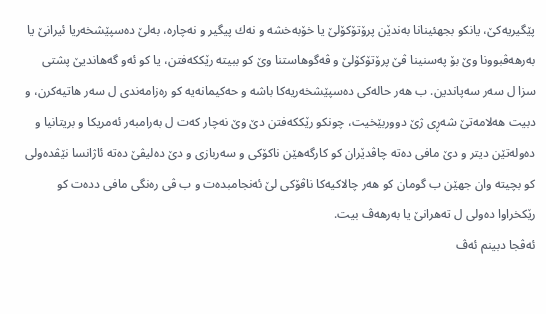پێگیریه‌كێ، یانكو بجهئینانا به‌ندێن پرۆتۆكۆلێ یا خۆبه‌خشه‌ و نه‌ك پیگیر و نه‌چاره‌، به‌لێ ده‌سپێشخه‌ریا ئیرانێ یا به‌رهه‌ڤبوونا وێ بۆ په‌سنینا ڤێ پرۆتۆكۆلێ و ڤه‌گوهاستنا وێ كو ببیته‌ رێككه‌فتن، یا كو ئه‌و گه‌هاندیێ پشتى سزا ل سه‌ر سه‌پاندین. ب هه‌ر حاله‌كى ده‌سپێشخه‌ریه‌كا باشه‌ و حه‌كیمانه‌یه‌ كو ره‌زامه‌ندى ل سه‌ر هاتیه‌كرن، و دبیت هه‌لامه‌تێ شه‌ڕى ژێ دووربێخیت، چونكو رێككه‌فتن دێ وێ نه‌چار كه‌ت ل به‌رامبه‌ر ئه‌مریكا و بریتانیا و ده‌وله‌تێن دیتر و دێ مافى ده‌ته‌ چاڤدێران كو كارگه‌هێن ناكۆكى و سه‌ربازى و دێ ده‌لیڤێ ده‌ته‌ ئاژانسا نێڤده‌ولى كو بچیته‌ وان جهێن ب گومان كو هه‌ر چالاكیه‌كا ناڤۆكى لێ ئه‌نجامبده‌ت و ب ڤى ره‌نگى مافى دده‌ت كو رێكخراوا ده‌ولى ل ته‌هرانێ یا به‌رهه‌ڤ بیت.
ئه‌ڤجا دبینم ئه‌ڤ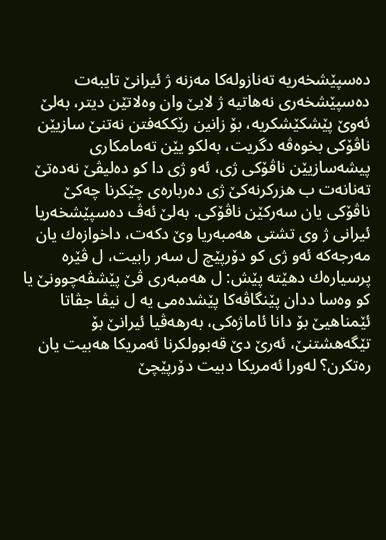ده‌سپێشخه‌ریه‌ ته‌نازوله‌كا مه‌زنه‌ ژ ئیرانێ تایبه‌ت ده‌سپێشخه‌رى نه‌هاتیه‌ ژ لایێ وان وه‌لاتێن دیتر، به‌لێ ئه‌وێ پێشكێشكریه‌، بۆ زانین رێككه‌فتن نه‌تنێ سازیێن ناڤۆكى بخوه‌ڤه‌ دگریت، به‌لكو یێن ته‌مامكارى پیشه‌سازیێن ناڤۆكى ژى، ئه‌و ژى دا كو ده‌لیڤێ نه‌ده‌تێ ته‌نانه‌ت ب هزركرنه‌كێ ژى ده‌رباره‌ى چێكرنا چه‌كێ ناڤۆكى یان سه‌ركێن ناڤۆكى. به‌لێ ئه‌ڤ ده‌سپێشخه‌ریا ئیرانى ژ وى تشتى هه‌مبه‌ریا وێ دكه‌ت، داخوازه‌ك یان مه‌رجه‌كه‌ ئه‌و ژى كو دۆرپێچ ل سه‌ر رابیت، ل ڤێره‌ پرسیاره‌ك دهێته‌ پێش: ل هه‌مبه‌رى ڤێ پێشڤه‌چوونێ یا كو وه‌سا ددان پێنگاڤه‌كا پێشده‌مى یه‌ ل نیڤا جڤاتا ئێمناهیێ بۆ دانا ئاماژه‌كى، به‌رهه‌ڤیا ئیرانێ بۆ تێگه‌هشتنێ، ئه‌رێ دێ قه‌بوولكرنا ئه‌مریكا هه‌بیت یان ره‌تكرن؟ له‌ورا ئه‌مریكا دبیت دۆرپێچێ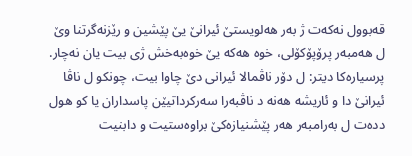قه‌بوول نه‌كه‌ت ژ به‌ر هه‌لویستێ ئیرانێ یێ پێشین و رێزنه‌گرتنا وێ ل هه‌مبه‌ر پرۆپۆكۆلى، خوه‌ هه‌كه‌ یێ خوه‌به‌خش ژى بیت یان نه‌چار. پرسیاره‌كا دیتر: ل دۆر ناڤمالا ئیرانى دێ چاوا بیت، چونكو ل ناڤا ئیرانێ دا و ئاریشه‌ هه‌نه‌ د ناڤبه‌را سه‌ركرداتیێن پاسداران یا كو هول دده‌ت ل به‌رامبه‌ر هه‌ر پێشنیازه‌كێ براوه‌ستیت و دابنیت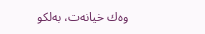وه‌ك خیانه‌ت، به‌لكو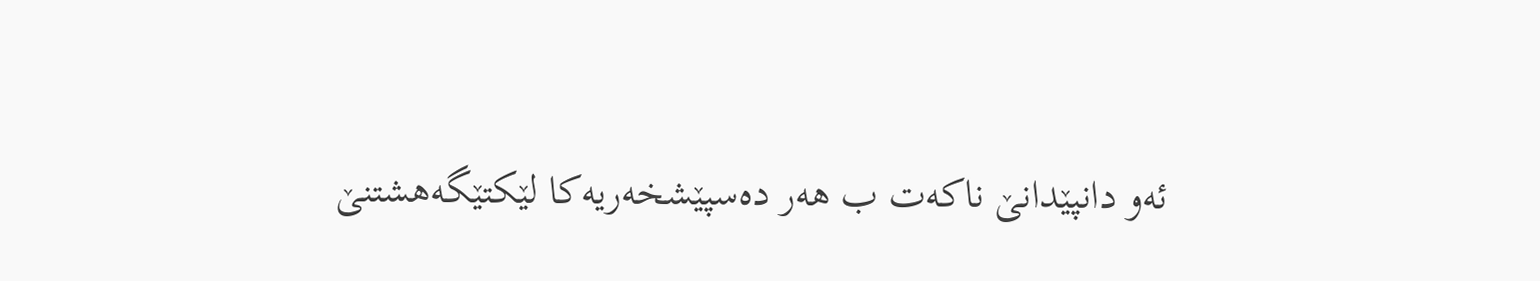ئه‌و دانپێدانێ ناكه‌ت ب هه‌ر ده‌سپێشخه‌ریه‌كا لێكتێگه‌هشتنێ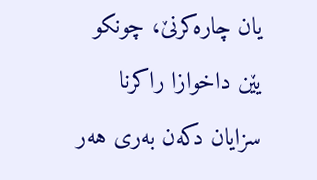یان چاره‌كرنێ، چونكو یێن داخوازا راكرنا سزایان دكه‌ن به‌رى هه‌ر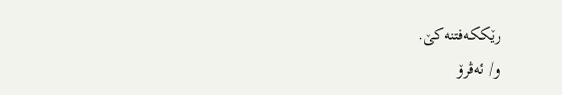رێككه‌فتنه‌كێ.
و/ ئه‌ڤرۆ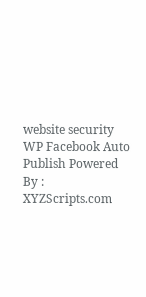website security
WP Facebook Auto Publish Powered By : XYZScripts.com